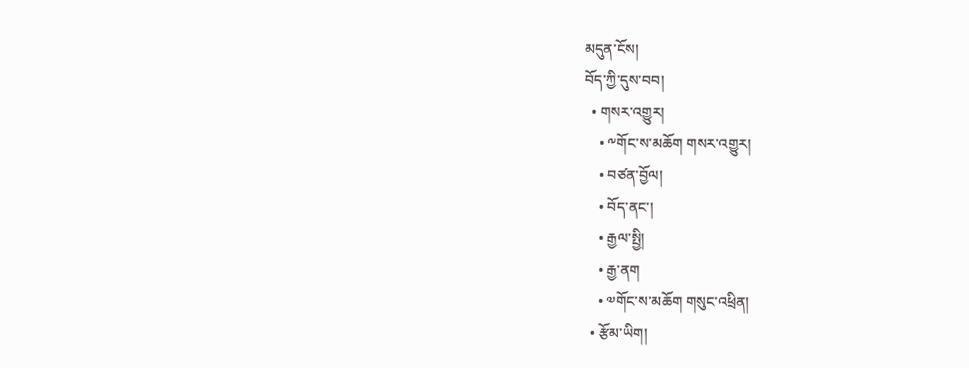མདུན་ངོས།
བོད་ཀྱི་དུས་བབ།
  • གསར་འགྱུར།
    • ༸གོང་ས་མཆོག གསར་འགྱུར།
    • བཙན་བྱོལ།
    • བོད་ནང་།
    • རྒྱལ་སྤྱི།
    • རྒྱ་ནག
    • ༧གོང་ས་མཆོག གསུང་འཕྲིན།
  • རྩོམ་ཡིག།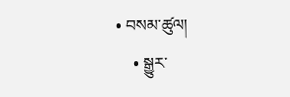• བསམ་ཚུལ།
    • སྒྱུར་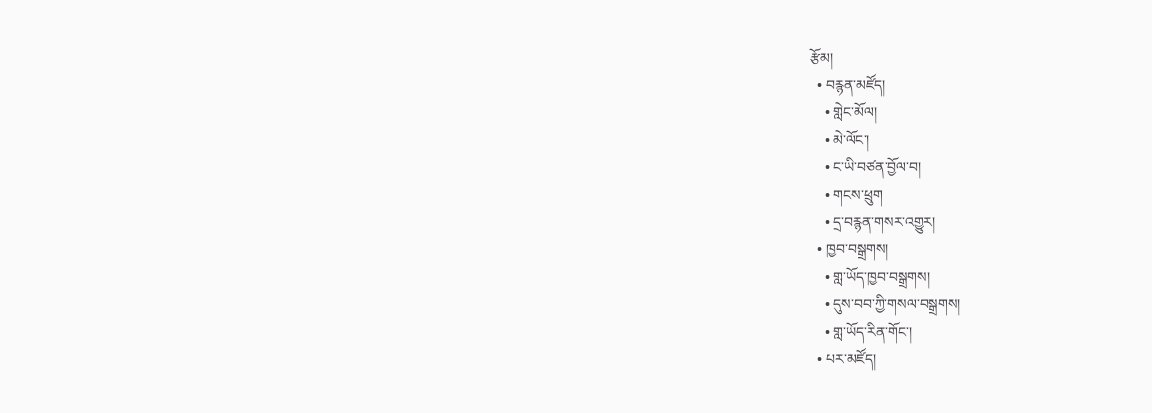རྩོམ།
  • བརྙན་མཛོད།
    • གླེང་མོལ།
    • མེ་ལོང་།
    • ང་ཡི་བཙན་བྱོལ་བ།
    • གངས་ཕྲུག
    • དྲ་བརྙན་གསར་འགྱུར།
  • ཁྱབ་བསྒྲགས།
    • གླ་ཡོད་ཁྱབ་བསྒྲགས།
    • དུས་བབ་ཀྱི་གསལ་བསྒྲགས།
    • གླ་ཡོད་རིན་གོང་།
  • པར་མཛོད།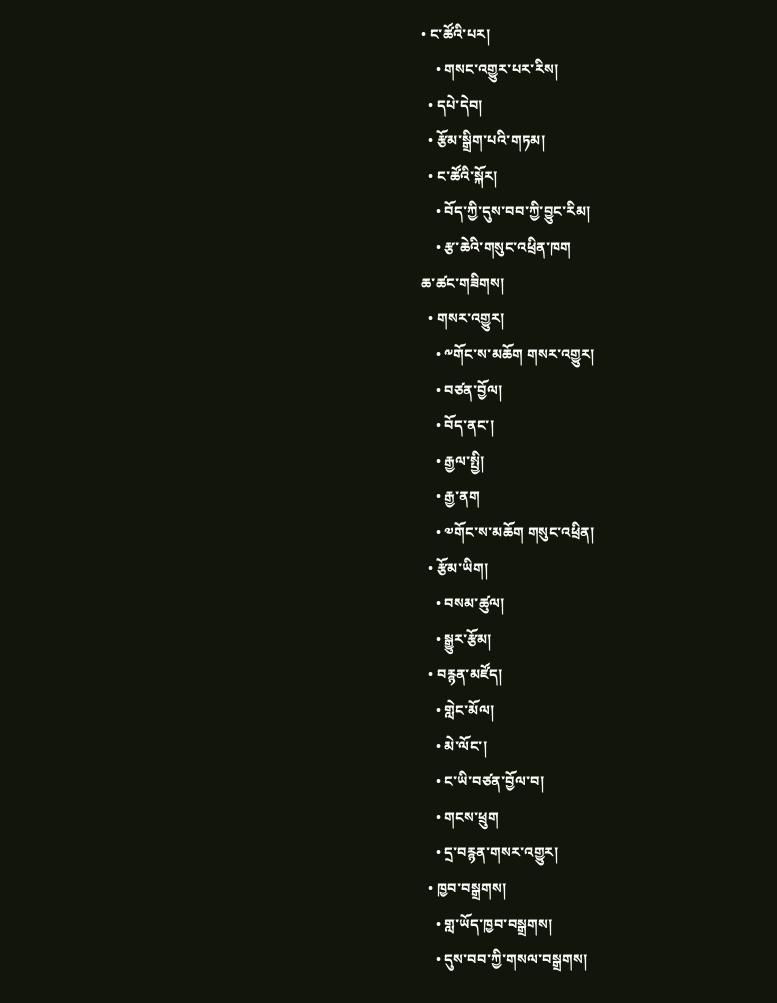• ང་ཚོའི་པར།
    • གསང་འགྱུར་པར་རིས།
  • དཔེ་དེབ།
  • རྩོམ་སྒྲིག་པའི་གཏམ།
  • ང་ཚོའི་སྐོར།
    • བོད་ཀྱི་དུས་བབ་ཀྱི་བྱུང་རིམ།
    • རྩ་ཆེའི་གསུང་འཕྲིན་ཁག
ཆ་ཚང་གཟིགས།
  • གསར་འགྱུར།
    • ༸གོང་ས་མཆོག གསར་འགྱུར།
    • བཙན་བྱོལ།
    • བོད་ནང་།
    • རྒྱལ་སྤྱི།
    • རྒྱ་ནག
    • ༧གོང་ས་མཆོག གསུང་འཕྲིན།
  • རྩོམ་ཡིག།
    • བསམ་ཚུལ།
    • སྒྱུར་རྩོམ།
  • བརྙན་མཛོད།
    • གླེང་མོལ།
    • མེ་ལོང་།
    • ང་ཡི་བཙན་བྱོལ་བ།
    • གངས་ཕྲུག
    • དྲ་བརྙན་གསར་འགྱུར།
  • ཁྱབ་བསྒྲགས།
    • གླ་ཡོད་ཁྱབ་བསྒྲགས།
    • དུས་བབ་ཀྱི་གསལ་བསྒྲགས།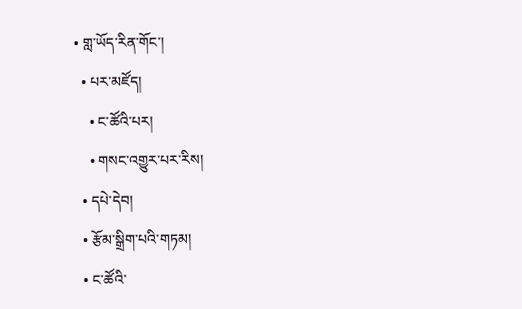• གླ་ཡོད་རིན་གོང་།
  • པར་མཛོད།
    • ང་ཚོའི་པར།
    • གསང་འགྱུར་པར་རིས།
  • དཔེ་དེབ།
  • རྩོམ་སྒྲིག་པའི་གཏམ།
  • ང་ཚོའི་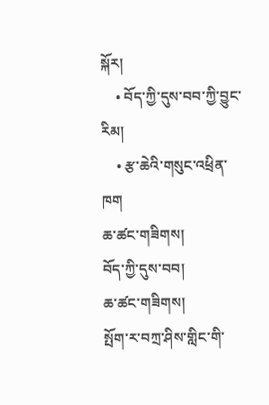སྐོར།
    • བོད་ཀྱི་དུས་བབ་ཀྱི་བྱུང་རིམ།
    • རྩ་ཆེའི་གསུང་འཕྲིན་ཁག
ཆ་ཚང་གཟིགས།
བོད་ཀྱི་དུས་བབ།
ཆ་ཚང་གཟིགས།
སྤོག་ར་བཀྲ་ཤིས་གླིང་གི་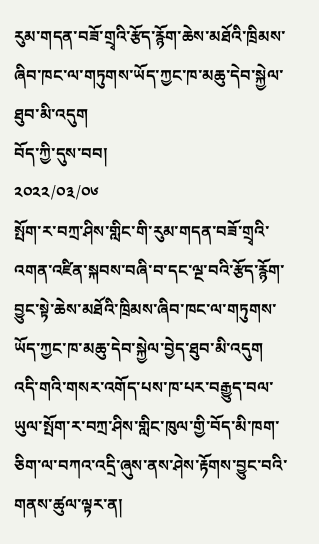རུམ་གདན་བཟོ་གྲྭའི་རྩོད་རྙོག་ཆེས་མཐོའི་ཁྲིམས་ཞིབ་ཁང་ལ་གཏུགས་ཡོད་ཀྱང་ཁ་མཆུ་དེབ་སྐྱེལ་ཐུབ་མི་འདུག
བོད་ཀྱི་དུས་བབ།
༢༠༢༢/༠༣/༠༦
སྤོག་ར་བཀྲ་ཤིས་གླིང་གི་རུམ་གདན་བཟོ་གྲྭའི་འགན་འཛིན་སྐབས་བཞི་བ་དང་ལྔ་བའི་རྩོད་རྙོག་བྱུང་སྟེ་ཆེས་མཐོའི་ཁྲིམས་ཞིབ་ཁང་ལ་གཏུགས་ཡོད་ཀྱང་ཁ་མཆུ་དེབ་སྐྱེལ་བྱེད་ཐུབ་མི་འདུག
འདི་གའི་གསར་འགོད་པས་ཁ་པར་བརྒྱུད་བལ་ཡུལ་སྤོག་ར་བཀྲ་ཤིས་གླིང་ཁུལ་གྱི་བོད་མི་ཁག་ཅིག་ལ་བཀའ་འདྲི་ཞུས་ནས་ཤེས་རྟོགས་བྱུང་བའི་གནས་ཚུལ་ལྟར་ན།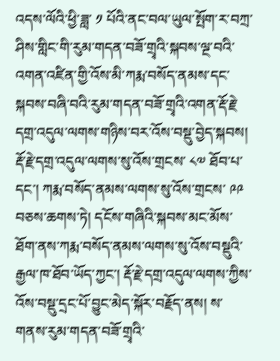འདས་ལོའི་ཕྱི་ཟླ་ ༡ པོའི་ནང་བལ་ཡུལ་སྤོག་ར་བཀྲ་ཤིས་གླིང་གི་རུམ་གདན་བཟོ་གྲྭའི་སྐབས་ལྔ་བའི་འགན་འཛིན་གྱི་འོས་མི་ཀརྨ་བསོད་ནམས་དང་སྐབས་བཞི་བའི་རུམ་གདན་བཟོ་གྲྭའི་འགན་རྡོ་རྗེ་དགྲ་འདུལ་ལགས་གཉིས་བར་འོས་བསྡུ་བྱེད་སྐབས། རྡོ་རྗེ་དགྲ་འདུལ་ལགས་སུ་འོས་གྲངས་ ༨༧ ཐོབ་པ་དང་། ཀརྨ་བསོད་ནམས་ལགས་སུ་འོས་གྲངས་ ༩༩ བཅས་ཆགས་ཏེ། དངོས་གཞིའི་སྐབས་མང་མོས་ཐོག་ནས་ཀརྨ་བསོད་ནམས་ལགས་སུ་འོས་བསྡུའི་རྒྱལ་ཁ་ཐོབ་ཡོད་ཀྱང་། རྡོ་རྗེ་དགྲ་འདུལ་ལགས་ཀྱིས་འོས་བསྡུ་དྲང་པོ་བྱུང་མེད་སྐོར་བརྗོད་ནས། ས་གནས་རུམ་གདན་བཟོ་གྲྭའི་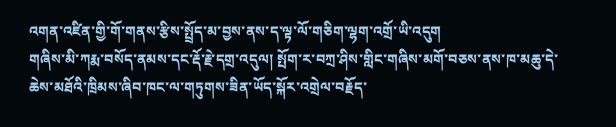འགན་འཛིན་གྱི་གོ་གནས་རྩིས་སྤྲོད་མ་བྱས་ནས་ད་ལྟ་ལོ་གཅིག་ལྷག་འགྲོ་ཡི་འདུག
གཞིས་མི་ཀརྨ་བསོད་ནམས་དང་རྡོ་རྗེ་དགྲ་འདུལ། སྤོག་ར་བཀྲ་ཤིས་གླིང་གཞིས་མགོ་བཅས་ནས་ཁ་མཆུ་དེ་ཆེས་མཐོའི་ཁྲིམས་ཞིབ་ཁང་ལ་གཏུགས་ཟིན་ཡོད་སྐོར་འགྲེལ་བརྗོད་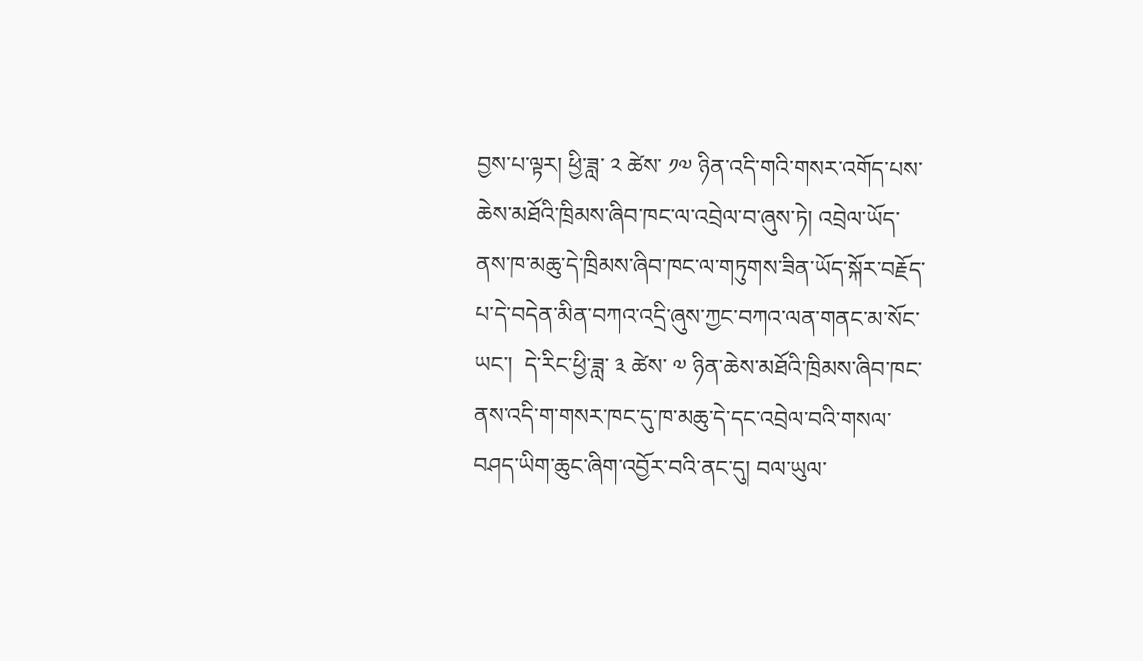བྱས་པ་ལྟར། ཕྱི་ཟླ་ ༢ ཚེས་ ༡༧ ཉིན་འདི་གའི་གསར་འགོད་པས་ཆེས་མཐོའི་ཁྲིམས་ཞིབ་ཁང་ལ་འབྲེལ་བ་ཞུས་ཏེ། འབྲེལ་ཡོད་ནས་ཁ་མཆུ་དེ་ཁྲིམས་ཞིབ་ཁང་ལ་གཏུགས་ཟིན་ཡོད་སྐོར་བརྗོད་པ་དེ་བདེན་མིན་བཀའ་འདྲི་ཞུས་ཀྱང་བཀའ་ལན་གནང་མ་སོང་ཡང་།  དེ་རིང་ཕྱི་ཟླ་ ༣ ཚེས་ ༧ ཉིན་ཆེས་མཐོའི་ཁྲིམས་ཞིབ་ཁང་ནས་འདི་ག་གསར་ཁང་དུ་ཁ་མཆུ་དེ་དང་འབྲེལ་བའི་གསལ་བཤད་ཡིག་ཆུང་ཞིག་འབྱོར་བའི་ནང་དུ། བལ་ཡུལ་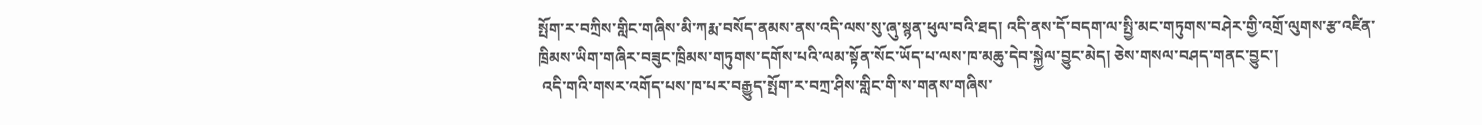སྤོག་ར་བཀྲིས་གླིང་གཞིས་མི་ཀརྨ་བསོད་ནམས་ནས་འདི་ལས་སུ་ཞུ་སྙན་ཕུལ་བའི་ཐད། འདི་ནས་དོ་བདག་ལ་སྤྱི་མང་གཏུགས་བཤེར་གྱི་འགྲོ་ལུགས་རྩ་འཛིན་ཁྲིམས་ཡིག་གཞིར་བཟུང་ཁྲིམས་གཏུགས་དགོས་པའི་ལམ་སྟོན་སོང་ཡོད་པ་ལས་ཁ་མཆུ་དེབ་སྐྱེལ་བྱུང་མེད། ཅེས་གསལ་བཤད་གནང་བྱུང་།
 འདི་གའི་གསར་འགོད་པས་ཁ་པར་བརྒྱུད་སྤོག་ར་བཀྲ་ཤིས་གླིང་གི་ས་གནས་གཞིས་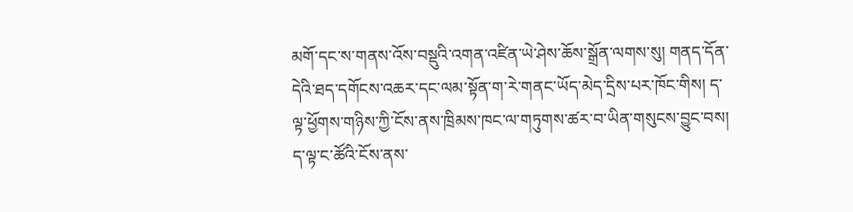མགོ་དང་ས་གནས་འོས་བསྡུའི་འགན་འཛིན་ཡེ་ཤེས་ཆོས་སྒྲོན་ལགས་སུ། གནད་དོན་དེའི་ཐད་དགོངས་འཆར་དང་ལམ་སྟོན་ག་རེ་གནང་ཡོད་མེད་དྲིས་པར་ཁོང་གིས། ད་ལྟ་ཕྱོགས་གཉིས་ཀྱི་ངོས་ནས་ཁྲིམས་ཁང་ལ་གཏུགས་ཚར་བ་ཡིན་གསུངས་བྱུང་བས། ད་ལྟ་ང་ཚོའི་ངོས་ནས་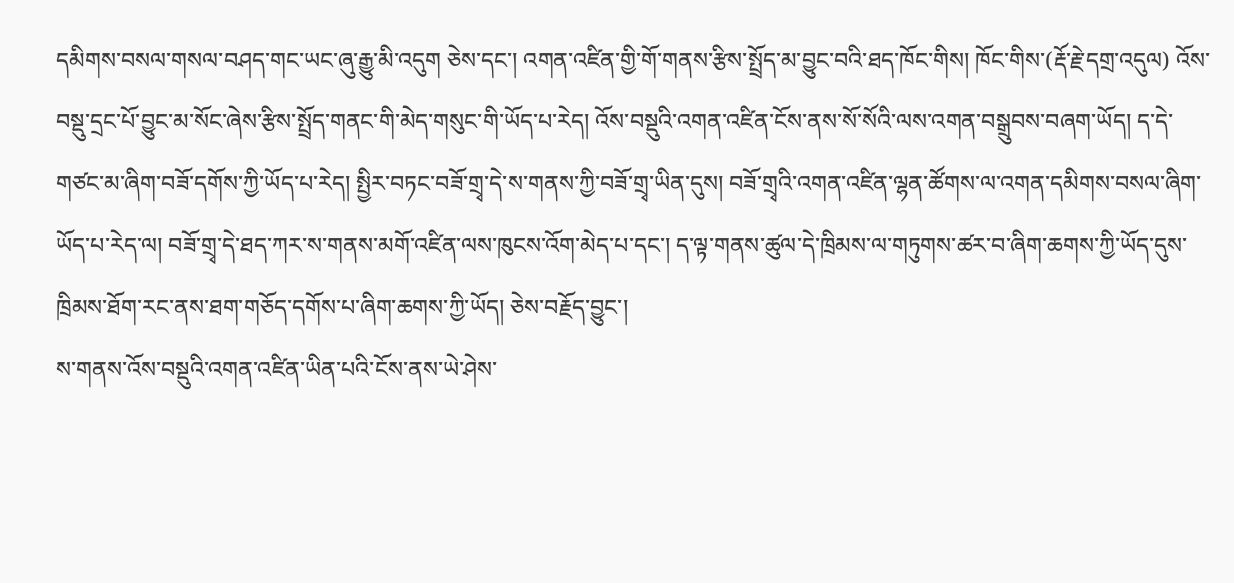དམིགས་བསལ་གསལ་བཤད་གང་ཡང་ཞུ་རྒྱུ་མི་འདུག ཅེས་དང་། འགན་འཛིན་གྱི་གོ་གནས་རྩིས་སྤྲོད་མ་བྱུང་བའི་ཐད་ཁོང་གིས། ཁོང་གིས་(རྡོ་རྗེ་དགྲ་འདུལ) འོས་བསྡུ་དྲང་པོ་བྱུང་མ་སོང་ཞེས་རྩིས་སྤྲོད་གནང་གི་མེད་གསུང་གི་ཡོད་པ་རེད། འོས་བསྡུའི་འགན་འཛིན་ངོས་ནས་སོ་སོའི་ལས་འགན་བསྒྲུབས་བཞག་ཡོད། ད་དེ་གཙང་མ་ཞིག་བཟོ་དགོས་ཀྱི་ཡོད་པ་རེད། སྤྱིར་བཏང་བཟོ་གྲྭ་དེ་ས་གནས་ཀྱི་བཟོ་གྲྭ་ཡིན་དུས། བཟོ་གྲྭའི་འགན་འཛིན་ལྷན་ཚོགས་ལ་འགན་དམིགས་བསལ་ཞིག་ཡོད་པ་རེད་ལ། བཟོ་གྲྭ་དེ་ཐད་ཀར་ས་གནས་མགོ་འཛིན་ལས་ཁུངས་འོག་མེད་པ་དང་། ད་ལྟ་གནས་ཚུལ་དེ་ཁྲིམས་ལ་གཏུགས་ཚར་བ་ཞིག་ཆགས་ཀྱི་ཡོད་དུས་ཁྲིམས་ཐོག་རང་ནས་ཐག་གཅོད་དགོས་པ་ཞིག་ཆགས་ཀྱི་ཡོད། ཅེས་བརྗོད་བྱུང་།
ས་གནས་འོས་བསྡུའི་འགན་འཛིན་ཡིན་པའི་ངོས་ནས་ཡེ་ཤེས་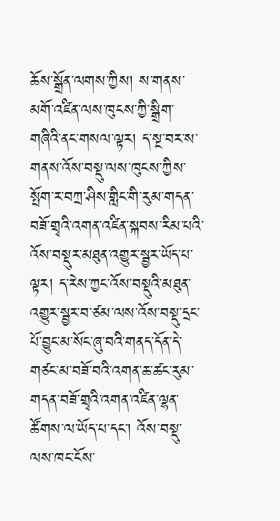ཆོས་སྒྲོན་ལགས་ཀྱིས། ས་གནས་མགོ་འཛིན་ལས་ཁུངས་ཀྱི་སྒྲིག་གཞིའི་ནང་གསལ་ལྟར། ད་སྔ་བར་ས་གནས་འོས་བསྡུ་ལས་ཁུངས་ཀྱིས་སྤོག་ར་བཀྲ་ཤིས་གླིང་གི་རུམ་གདན་བཟོ་གྲྭའི་འགན་འཛིན་སྐབས་རིམ་པའི་འོས་བསྡུར་མཐུན་འགྱུར་སྦྱར་ཡོད་པ་ལྟར། ད་རེས་ཀྱང་འོས་བསྡུའི་མཐུན་འགྱུར་སྦྱར་བ་ཙམ་ལས་འོས་བསྡུ་དྲང་པོ་བྱུང་མ་སོང་ཞུ་བའི་གནད་དོན་དེ་གཙང་མ་བཟོ་བའི་འགན་ཆ་ཚང་རུམ་གདན་བཟོ་གྲྭའི་འགན་འཛིན་ལྷན་ཚོགས་ལ་ཡོད་པ་དང་། འོས་བསྡུ་ལས་ཁང་ངོས་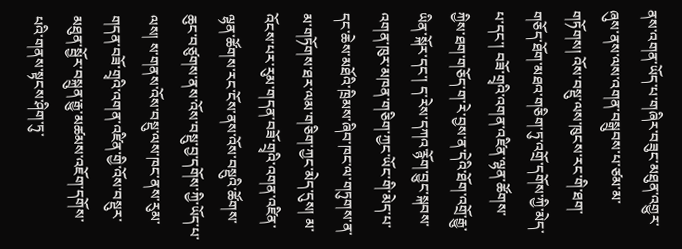ནས་འགན་ཡོད་པ་གཞིར་བཟུང་མཐུན་འགྱུར་ཞུས་ནས་ལས་འགན་བསྒྲུབས་པ་ཙམ་མ་གཏོགས། འོས་བསྡུ་ལས་ཁུངས་རང་གི་ཐག་གཅོད་ཐོག་མཐའ་གཅིག་ཏུ་འགྲོ་དགོས་ཀྱི་མེད་པ་དང་། བཟོ་གྲྭའི་འགན་འཛིན་ལྷན་ཚོགས་ཀྱིས་ཐག་གཅོད་ག་རེ་བྱས་ན་དེའི་ཐོག་འགྲོ་རྒྱུ་ཡིན་སྐོར་དང་། ད་རེས་དཀའ་རྙོག་བྱུང་སྐབས་འགན་ཁུར་མཁན་གཅིག་ཀྱང་ཡོང་གི་མེད་པ་དང་ཆེས་མཐོའི་ཁྲིམས་ཞིབ་ཁང་ལ་གཏུགས་ན་མ་གཏོགས་ཐར་ལམ་གཅིག་ཀྱང་མེད་དུས། མ་འོངས་པར་རུམ་གདན་བཟོ་གྲྭའི་འགན་འཛིན་ལྷན་ཚོགས་རང་ངོས་ནས་འོས་བསྡུའི་ཚོགས་ཆུང་བཙུགས་ནས་འོས་བསྡུ་བྱ་དགོས་ཀྱི་ཡོད་པ་ལས། ས་གནས་འོས་བསྡུ་ལས་ཁང་ནས་རུམ་གདན་བཟོ་གྲྭའི་འགན་འཛིན་གྱི་འོས་བསྡུར་མཐུན་སྦྱོར་བསྐྲུན་རྒྱུ་མཚམས་འཇོག་དགོས་པའི་གནས་སྟངས་ཤིག་ཏུ་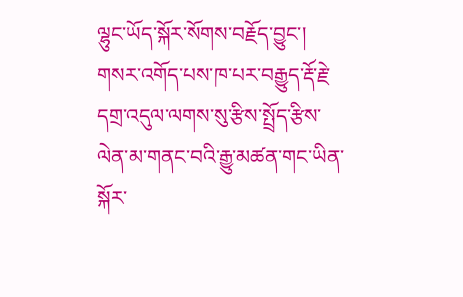ལྷུང་ཡོད་སྐོར་སོགས་བརྗོད་བྱུང་།
གསར་འགོད་པས་ཁ་པར་བརྒྱུད་རྡོ་རྗེ་དགྲ་འདུལ་ལགས་སུ་རྩིས་སྤྲོད་རྩིས་ལེན་མ་གནང་བའི་རྒྱུ་མཚན་གང་ཡིན་སྐོར་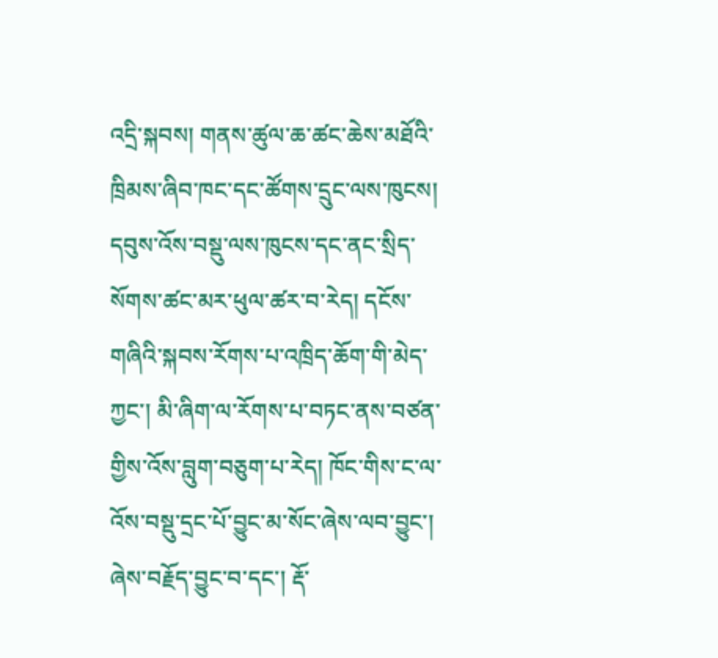འདྲི་སྐབས། གནས་ཚུལ་ཆ་ཚང་ཆེས་མཐོའི་ཁྲིམས་ཞིབ་ཁང་དང་ཚོགས་དྲུང་ལས་ཁུངས། དབུས་འོས་བསྡུ་ལས་ཁུངས་དང་ནང་སྲིད་སོགས་ཚང་མར་ཕུལ་ཚར་བ་རེད། དངོས་གཞིའི་སྐབས་རོགས་པ་འཁྲིད་ཆོག་གི་མེད་ཀྱང་། མི་ཞིག་ལ་རོགས་པ་བཏང་ནས་བཙན་གྱིས་འོས་བླུག་བཅུག་པ་རེད། ཁོང་གིས་ང་ལ་འོས་བསྡུ་དྲང་པོ་བྱུང་མ་སོང་ཞེས་ལབ་བྱུང་། ཞེས་བརྗོད་བྱུང་བ་དང་། རྡོ་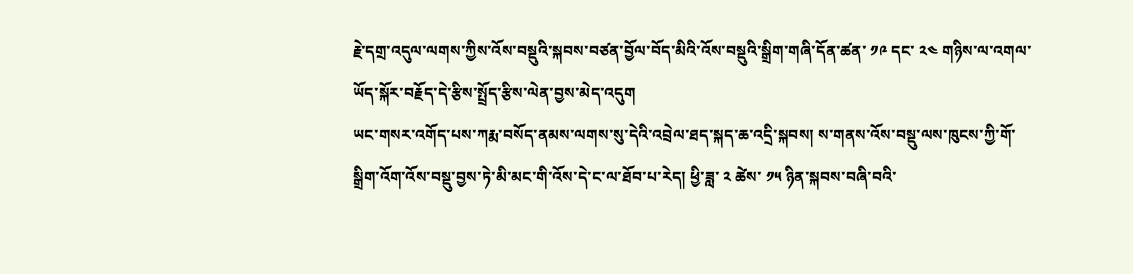རྗེ་དགྲ་འདུལ་ལགས་ཀྱིས་འོས་བསྡུའི་སྐབས་བཙན་བྱོལ་བོད་མིའི་འོས་བསྡུའི་སྒྲིག་གཞི་དོན་ཚན་ ༡༩ དང་ ༢༤ གཉིས་ལ་འགལ་ཡོད་སྐོར་བརྗོད་དེ་རྩིས་སྤྲོད་རྩིས་ལེན་བྱས་མེད་འདུག
ཡང་གསར་འགོད་པས་ཀརྨ་བསོད་ནམས་ལགས་སུ་དེའི་འབྲེལ་ཐད་སྐད་ཆ་འདྲི་སྐབས། ས་གནས་འོས་བསྡུ་ལས་ཁུངས་ཀྱི་གོ་སྒྲིག་འོག་འོས་བསྡུ་བྱས་ཏེ་མི་མང་གི་འོས་དེ་ང་ལ་ཐོབ་པ་རེད། ཕྱི་ཟླ་ ༢ ཚེས་ ༡༥ ཉིན་སྐབས་བཞི་བའི་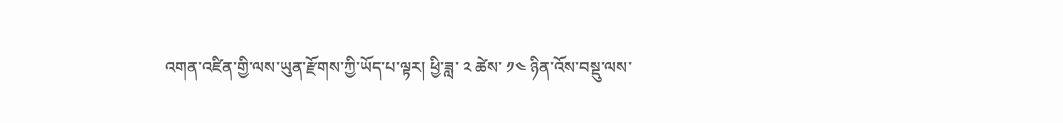འགན་འཛིན་གྱི་ལས་ཡུན་རྫོགས་ཀྱི་ཡོད་པ་ལྟར། ཕྱི་ཟླ་ ༢ ཚེས་ ༡༤ ཉིན་འོས་བསྡུ་ལས་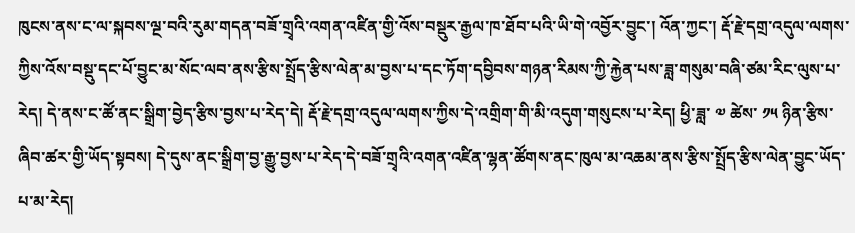ཁུངས་ནས་ང་ལ་སྐབས་ལྔ་བའི་རུམ་གདན་བཟོ་གྲྭའི་འགན་འཛིན་གྱི་འོས་བསྡུར་རྒྱལ་ཁ་ཐོབ་པའི་ཡི་གེ་འབྱོར་བྱུང་། འོན་ཀྱང་། རྡོ་རྗེ་དགྲ་འདུལ་ལགས་ཀྱིས་འོས་བསྡུ་དང་པོ་བྱུང་མ་སོང་ལབ་ནས་རྩིས་སྤྲོད་རྩིས་ལེན་མ་བྱས་པ་དང་ཏོག་དབྱིབས་གཉན་རིམས་ཀྱི་རྐྱེན་པས་ཟླ་གསུམ་བཞི་ཙམ་རིང་ལུས་པ་རེད། དེ་ནས་ང་ཚོ་ནང་སྒྲིག་བྱེད་རྩིས་བྱས་པ་རེད་དེ། རྡོ་རྗེ་དགྲ་འདུལ་ལགས་ཀྱིས་དེ་འགྲིག་གི་མི་འདུག་གསུངས་པ་རེད། ཕྱི་ཟླ་ ༧ ཚེས་ ༡༥ ཉིན་རྩིས་ཞིབ་ཚར་གྱི་ཡོད་སྟབས། དེ་དུས་ནང་སྒྲིག་བྱ་རྒྱུ་བྱས་པ་རེད་དེ་བཟོ་གྲྭའི་འགན་འཛིན་ལྷན་ཚོགས་ནང་ཁུལ་མ་འཆམ་ནས་རྩིས་སྤྲོད་རྩིས་ལེན་བྱུང་ཡོད་པ་མ་རེད།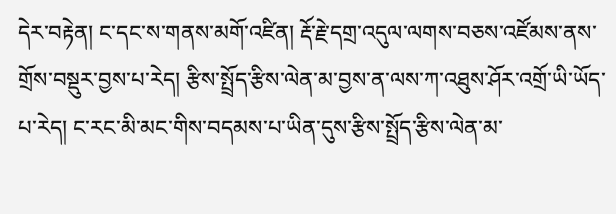དེར་བརྟེན། ང་དང་ས་གནས་མགོ་འཛིན། རྡོ་རྗེ་དགྲ་འདུལ་ལགས་བཅས་འཛོམས་ནས་གྲོས་བསྡུར་བྱས་པ་རེད། རྩིས་སྤྲོད་རྩིས་ལེན་མ་བྱས་ན་ལས་ཀ་འཐུས་ཤོར་འགྲོ་ཡི་ཡོད་པ་རེད། ང་རང་མི་མང་གིས་བདམས་པ་ཡིན་དུས་རྩིས་སྤྲོད་རྩིས་ལེན་མ་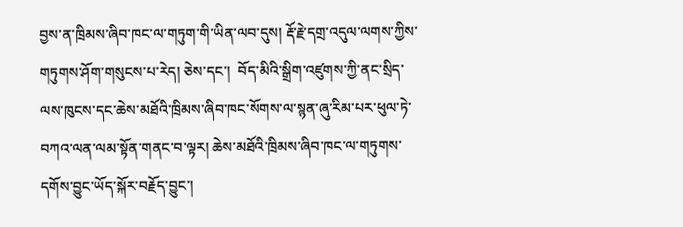བྱས་ན་ཁྲིམས་ཞིབ་ཁང་ལ་གཏུག་གི་ཡིན་ལབ་དུས། རྡོ་རྗེ་དགྲ་འདུལ་ལགས་ཀྱིས་གཏུགས་ཤོག་གསུངས་པ་རེད། ཅེས་དང་།  བོད་མིའི་སྒྲིག་འཛུགས་ཀྱི་ནང་སྲིད་ལས་ཁུངས་དང་ཆེས་མཐོའི་ཁྲིམས་ཞིབ་ཁང་སོགས་ལ་སྙན་ཞུ་རིམ་པར་ཕུལ་ཏེ་བཀའ་ལན་ལམ་སྟོན་གནང་བ་ལྟར། ཆེས་མཐོའི་ཁྲིམས་ཞིབ་ཁང་ལ་གཏུགས་དགོས་བྱུང་ཡོད་སྐོར་བརྗོད་བྱུང་།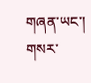གཞན་ཡང་། གསར་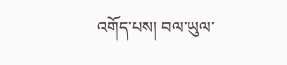འགོད་པས། བལ་ཡུལ་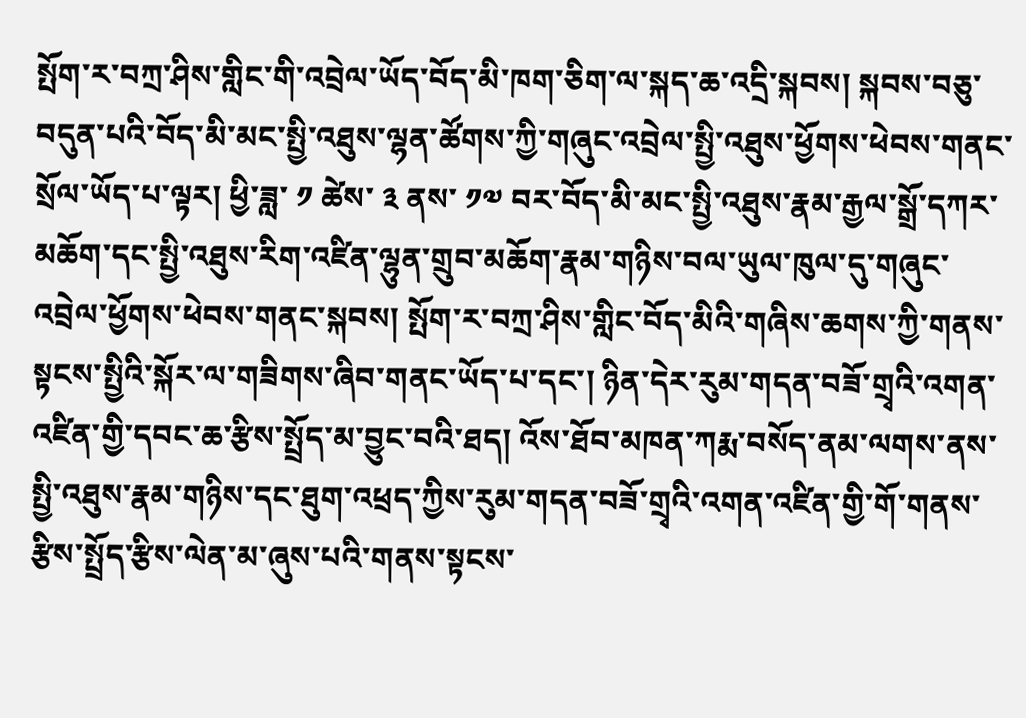སྤོག་ར་བཀྲ་ཤིས་གླིང་གི་འབྲེལ་ཡོད་བོད་མི་ཁག་ཅིག་ལ་སྐད་ཆ་འདྲི་སྐབས། སྐབས་བཅུ་བདུན་པའི་བོད་མི་མང་སྤྱི་འཐུས་ལྷན་ཚོགས་ཀྱི་གཞུང་འབྲེལ་སྤྱི་འཐུས་ཕྱོགས་ཕེབས་གནང་སྲོལ་ཡོད་པ་ལྟར། ཕྱི་ཟླ་ ༡ ཚེས་ ༣ ནས་ ༡༧ བར་བོད་མི་མང་སྤྱི་འཐུས་རྣམ་རྒྱལ་སྒྲོ་དཀར་མཆོག་དང་སྤྱི་འཐུས་རིག་འཛིན་ལྷུན་གྲུབ་མཆོག་རྣམ་གཉིས་བལ་ཡུལ་ཁུལ་དུ་གཞུང་འབྲེལ་ཕྱོགས་ཕེབས་གནང་སྐབས། སྤོག་ར་བཀྲ་ཤིས་གླིང་བོད་མིའི་གཞིས་ཆགས་ཀྱི་གནས་སྟངས་སྤྱིའི་སྐོར་ལ་གཟིགས་ཞིབ་གནང་ཡོད་པ་དང་། ཉིན་དེར་རུམ་གདན་བཟོ་གྲྭའི་འགན་འཛིན་གྱི་དབང་ཆ་རྩིས་སྤྲོད་མ་བྱུང་བའི་ཐད། འོས་ཐོབ་མཁན་ཀརྨ་བསོད་ནམ་ལགས་ནས་སྤྱི་འཐུས་རྣམ་གཉིས་དང་ཐུག་འཕྲད་ཀྱིས་རུམ་གདན་བཟོ་གྲྭའི་འགན་འཛིན་གྱི་གོ་གནས་རྩིས་སྤྲོད་རྩིས་ལེན་མ་ཞུས་པའི་གནས་སྟངས་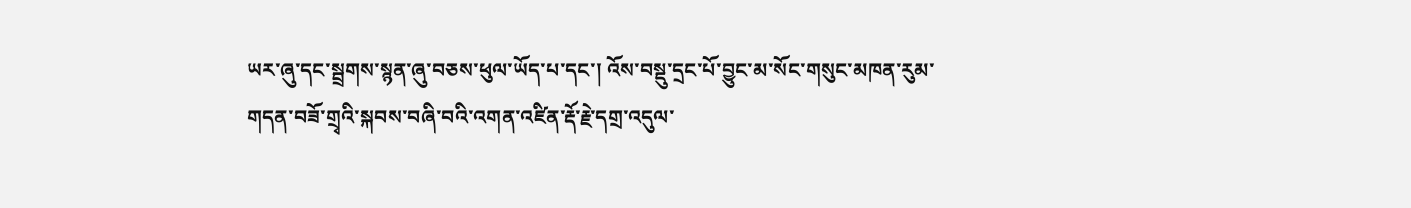ཡར་ཞུ་དང་སྦྲགས་སྙན་ཞུ་བཅས་ཕུལ་ཡོད་པ་དང་། འོས་བསྡུ་དྲང་པོ་བྱུང་མ་སོང་གསུང་མཁན་རུམ་གདན་བཟོ་གྲྭའི་སྐབས་བཞི་བའི་འགན་འཛིན་རྡོ་རྗེ་དགྲ་འདུལ་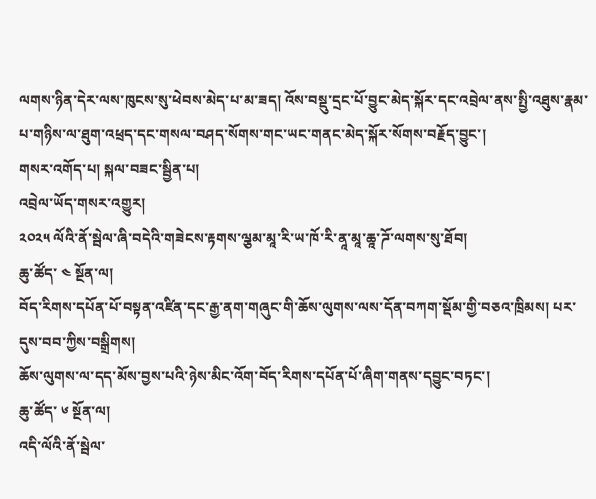ལགས་ཉིན་དེར་ལས་ཁུངས་སུ་ཕེབས་མེད་པ་མ་ཟད། འོས་བསྡུ་དྲང་པོ་བྱུང་མེད་སྐོར་དང་འབྲེལ་ནས་སྤྱི་འཐུས་རྣམ་པ་གཉིས་ལ་ཐུག་འཕྲད་དང་གསལ་བཤད་སོགས་གང་ཡང་གནང་མེད་སྐོར་སོགས་བརྗོད་བྱུང་།
གསར་འགོད་པ། སྐལ་བཟང་སྦྱིན་པ།
འབྲེལ་ཡོད་གསར་འགྱུར།
༢༠༢༥ ལོའི་ནོ་སྦེལ་ཞི་བདེའི་གཟེངས་རྟགས་ལྕམ་མཱ་རི་ཡ་ཁོ་རི་ནཱ་མཱ་ཆཱ་ཌོ་ལགས་སུ་ཐོབ།
ཆུ་ཚོད་ ༤ སྔོན་ལ།
བོད་རིགས་དཔོན་པོ་བསྟན་འཛིན་དང་རྒྱ་ནག་གཞུང་གི་ཆོས་ལུགས་ལས་དོན་བཀག་སྡོམ་གྱི་བཅའ་ཁྲིམས། པར་དུས་བབ་ཀྱིས་བསྒྲིགས།
ཆོས་ལུགས་ལ་དད་མོས་བྱས་པའི་ཉེས་མིང་འོག་བོད་རིགས་དཔོན་པོ་ཞིག་གནས་དབྱུང་བཏང་།
ཆུ་ཚོད་ ༦ སྔོན་ལ།
འདི་ལོའི་ནོ་སྦེལ་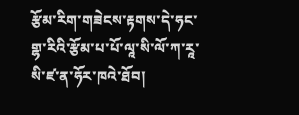རྩོམ་རིག་གཟེངས་རྟགས་དེ་ཧང་གྷ་རིའི་རྩོམ་པ་པོ་ལཱ་སི་ལོ་ཀ་རཱ་སི་ཛ་ན་ཧོར་ཁའེ་ཐོབ།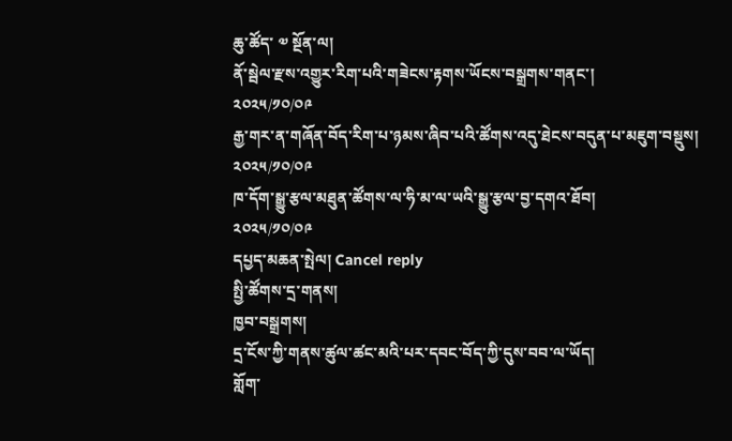ཆུ་ཚོད་ ༧ སྔོན་ལ།
ནོ་སྦེལ་རྫས་འགྱུར་རིག་པའི་གཟེངས་རྟགས་ཡོངས་བསྒྲགས་གནང་།
༢༠༢༥/༡༠/༠༩
རྒྱ་གར་ན་གཞོན་བོད་རིག་པ་ཉམས་ཞིབ་པའི་ཚོགས་འདུ་ཐེངས་བདུན་པ་མཇུག་བསྡུས།
༢༠༢༥/༡༠/༠༩
ཁ་དོག་སྒྱུ་རྩལ་མཐུན་ཚོགས་ལ་ཧི་མ་ལ་ཡའི་སྒྱུ་རྩལ་བྱ་དགའ་ཐོབ།
༢༠༢༥/༡༠/༠༩
དཔྱད་མཆན་སྤེལ། Cancel reply
སྤྱི་ཚོགས་དྲ་གནས།
ཁྱབ་བསྒྲགས།
དྲ་ངོས་ཀྱི་གནས་ཚུལ་ཚང་མའི་པར་དབང་བོད་ཀྱི་དུས་བབ་ལ་ཡོད།
གློག་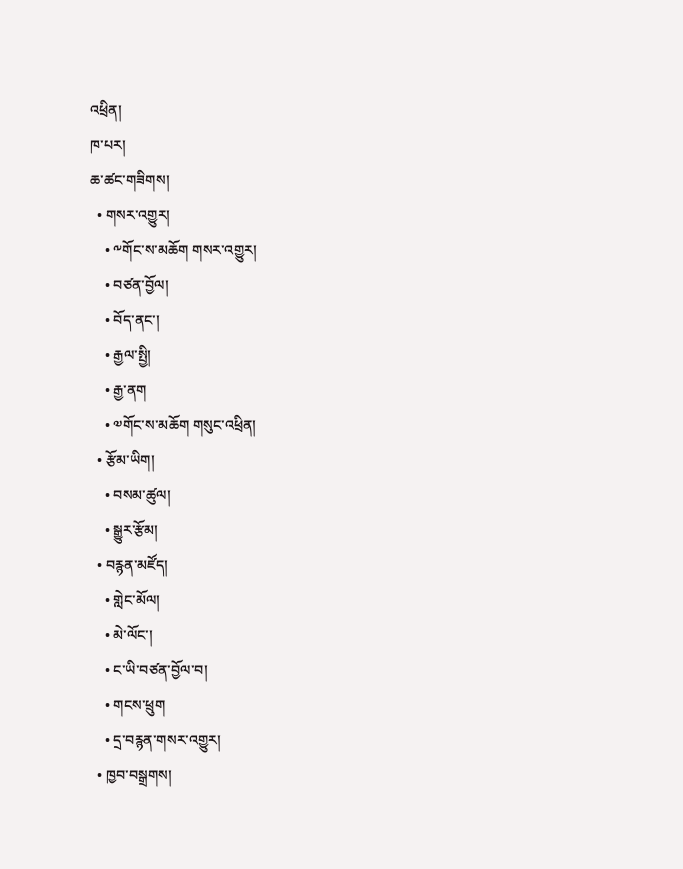འཕྲིན།
ཁ་པར།
ཆ་ཚང་གཟིགས།
  • གསར་འགྱུར།
    • ༸གོང་ས་མཆོག གསར་འགྱུར།
    • བཙན་བྱོལ།
    • བོད་ནང་།
    • རྒྱལ་སྤྱི།
    • རྒྱ་ནག
    • ༧གོང་ས་མཆོག གསུང་འཕྲིན།
  • རྩོམ་ཡིག།
    • བསམ་ཚུལ།
    • སྒྱུར་རྩོམ།
  • བརྙན་མཛོད།
    • གླེང་མོལ།
    • མེ་ལོང་།
    • ང་ཡི་བཙན་བྱོལ་བ།
    • གངས་ཕྲུག
    • དྲ་བརྙན་གསར་འགྱུར།
  • ཁྱབ་བསྒྲགས།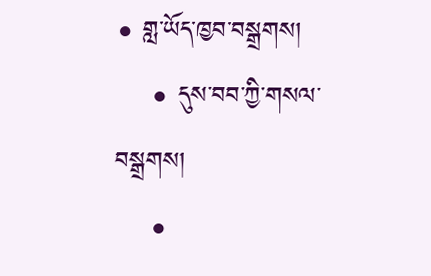• གླ་ཡོད་ཁྱབ་བསྒྲགས།
    • དུས་བབ་ཀྱི་གསལ་བསྒྲགས།
    •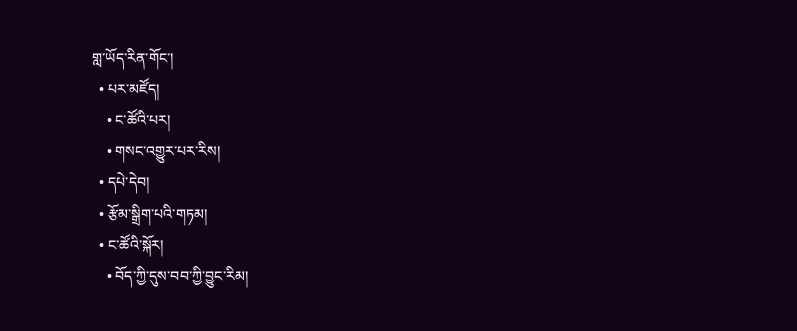གླ་ཡོད་རིན་གོང་།
  • པར་མཛོད།
    • ང་ཚོའི་པར།
    • གསང་འགྱུར་པར་རིས།
  • དཔེ་དེབ།
  • རྩོམ་སྒྲིག་པའི་གཏམ།
  • ང་ཚོའི་སྐོར།
    • བོད་ཀྱི་དུས་བབ་ཀྱི་བྱུང་རིམ།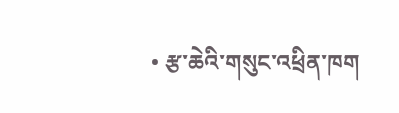• རྩ་ཆེའི་གསུང་འཕྲིན་ཁག